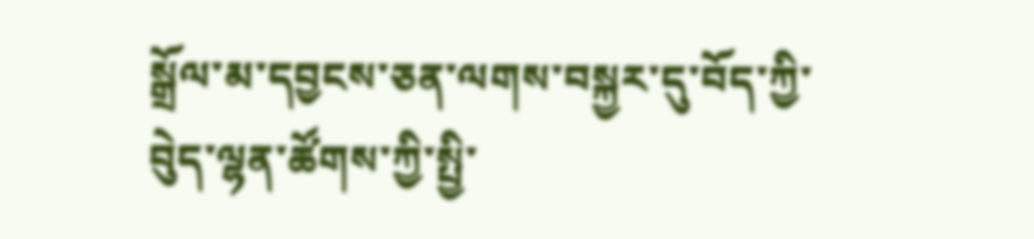སྒྲོལ་མ་དབྱངས་ཅན་ལགས་བསྐྱར་དུ་བོད་ཀྱི་བེུད་ལྷན་ཚོགས་ཀྱི་སྤྱི་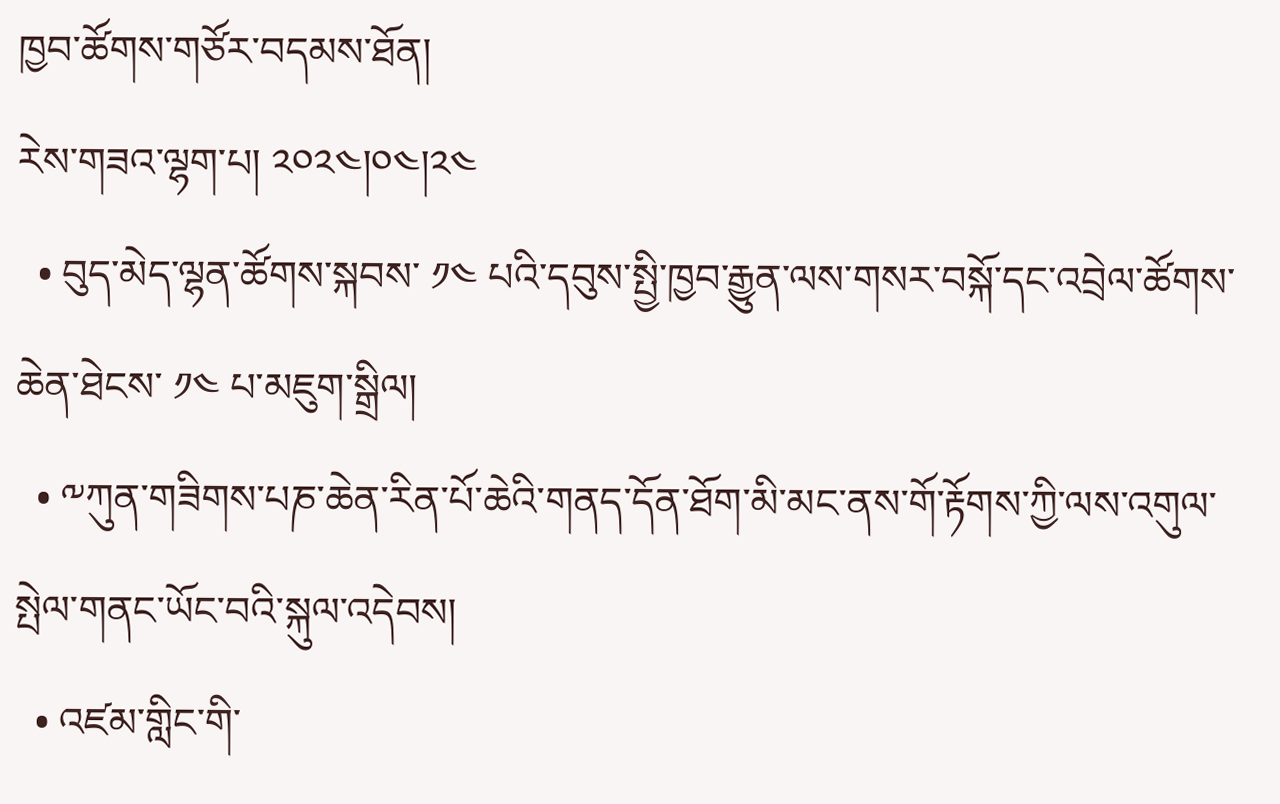ཁྱབ་ཚོགས་གཙོར་བདམས་ཐོན།
རེས་གཟའ་ལྷག་པ། ༢༠༢༤།༠༤།༢༤
  • བུད་མེད་ལྷན་ཚོགས་སྐབས་ ༡༤ པའི་དབུས་སྤྱི་ཁྱབ་རྒྱུན་ལས་གསར་བསྐོ་དང་འབྲེལ་ཚོགས་ཆེན་ཐེངས་ ༡༤ པ་མཇུག་སྒྲིལ།
  • ༸ཀུན་གཟིགས་པཎ་ཆེན་རིན་པོ་ཆེའི་གནད་དོན་ཐོག་མི་མང་ནས་གོ་རྟོགས་ཀྱི་ལས་འགུལ་སྤེལ་གནང་ཡོང་བའི་སྐུལ་འདེབས།
  • འཛམ་གླིང་གི་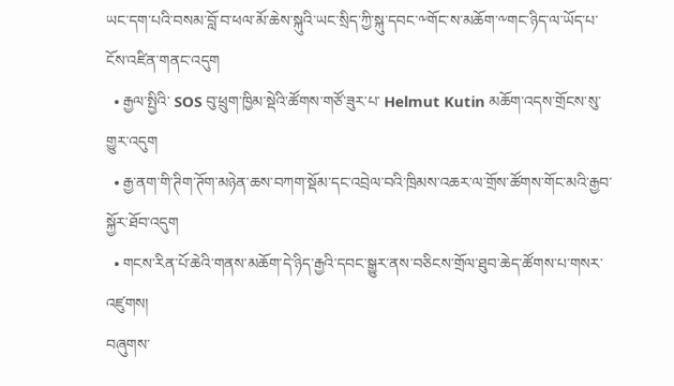ཡང་དག་པའི་བསམ་བློ་བ་ཕལ་མོ་ཆེས་སྐུའི་ཡང་སྲིད་ཀྱི་སྐུ་དབང་༸གོང་ས་མཆོག་༸གང་ཉིད་ལ་ཡོད་པ་ངོས་འཛིན་གནང་འདུག
  • རྒྱལ་སྤྱིའི་ SOS བུ་ཕྲུག་ཁྱིམ་སྡེའི་ཚོགས་གཙོ་ཟུར་པ་ Helmut Kutin མཆོག་འདས་གྲོངས་སུ་གྱུར་འདུག
  • རྒྱ་ནག་གི་ཊིག་ཊོག་མཉེན་ཆས་བཀག་སྡོམ་དང་འབྲེལ་བའི་ཁྲིམས་འཆར་ལ་གྲོས་ཚོགས་གོང་མའི་རྒྱབ་སྐྱོར་ཐོབ་འདུག
  • གངས་རིན་པོ་ཆེའི་གནས་མཆོག་དེ་ཉིད་རྒྱའི་དབང་སྒྱུར་ནས་བཅིངས་གྲོལ་ཐུབ་ཆེད་ཚོགས་པ་གསར་འཛུགས།
བཞུགས་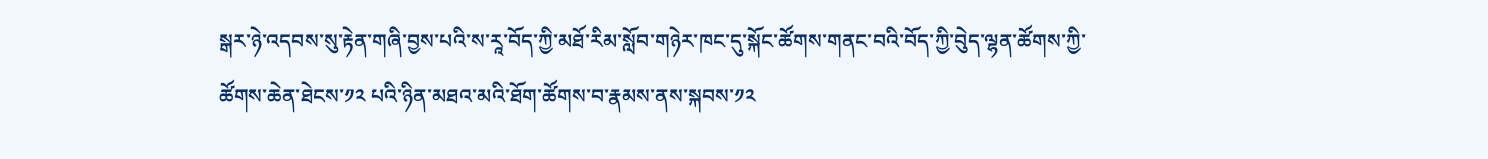སྒར་ཉེ་འདབས་སུ་རྟེན་གཞི་བྱས་པའི་ས་རཱ་བོད་ཀྱི་མཐོ་རིམ་སློབ་གཉེར་ཁང་དུ་སྐོང་ཚོགས་གནང་བའི་བོད་ཀྱི་བེུད་ལྷན་ཚོགས་ཀྱི་ཚོགས་ཆེན་ཐེངས་༡༢ པའི་ཉིན་མཐའ་མའི་ཐོག་ཚོགས་བ་རྣམས་ནས་སྐབས་༡༢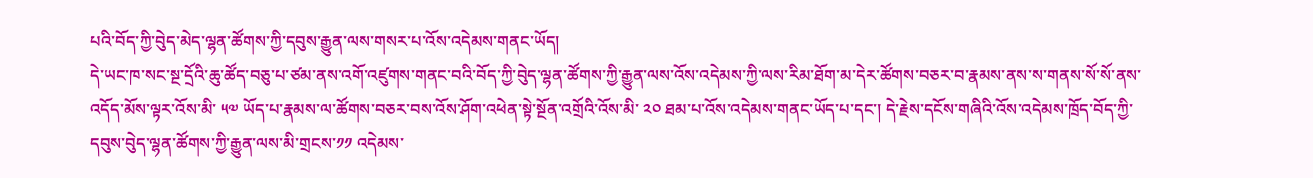པའི་བོད་ཀྱི་བེུད་མེད་ལྷན་ཚོགས་ཀྱི་དབུས་རྒྱུན་ལས་གསར་པ་འོས་འདེམས་གནང་ཡོད།
དེ་ཡང་ཁ་སང་སྔ་དྲོའི་ཆུ་ཚོད་བཅུ་པ་ཙམ་ནས་འགོ་འཛུགས་གནང་བའི་བོད་ཀྱི་བེུད་ལྷན་ཚོགས་ཀྱི་རྒྱུན་ལས་འོས་འདེམས་ཀྱི་ལས་རིམ་ཐོག་མ་དེར་ཚོགས་བཅར་བ་རྣམས་ནས་ས་གནས་སོ་སོ་ནས་འདོད་མོས་ལྟར་འོས་མི་ ༥༧ ཡོད་པ་རྣམས་ལ་ཚོགས་བཅར་བས་འོས་ཤོག་འཕེན་སྟེ་སྔོན་འགྲོའི་འོས་མི་ ༢༠ ཐམ་པ་འོས་འདེམས་གནང་ཡོད་པ་དང་། དེ་རྗེས་དངོས་གཞིའི་འོས་འདེམས་ཁྲོད་བོད་ཀྱི་དབུས་བེུད་ལྷན་ཚོགས་ཀྱི་རྒྱུན་ལས་མི་གྲངས་༡༡ འདེམས་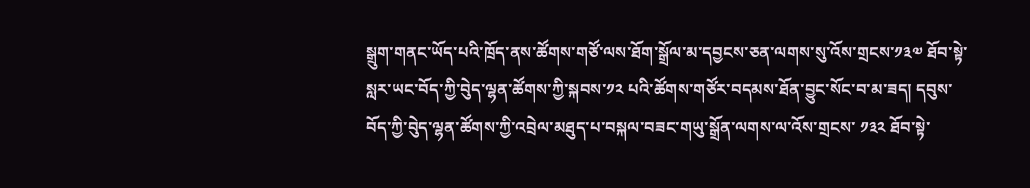སྒྲུག་གནང་ཡོད་པའི་ཁྲོད་ནས་ཚོགས་གཙོ་ལས་ཐོག་སྒྲོལ་མ་དབྱངས་ཅན་ལགས་སུ་འོས་གྲངས་༡༣༧ ཐོབ་སྟེ་སླར་ཡང་བོད་ཀྱི་བེུད་ལྷན་ཚོགས་ཀྱི་སྐབས་༡༢ པའི་ཚོགས་གཙོར་བདམས་ཐོན་བྱུང་སོང་བ་མ་ཟད། དབུས་བོད་ཀྱི་བེུད་ལྷན་ཚོགས་ཀྱི་འབྲེལ་མཐུད་པ་བསྐལ་བཟང་གཡུ་སྒྲོན་ལགས་ལ་འོས་གྲངས་ ༡༣༢ ཐོབ་སྟེ་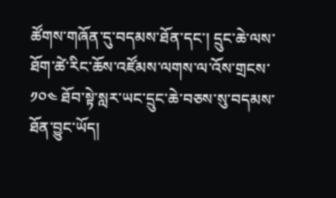ཚོགས་གཞོན་དུ་བདམས་ཐོན་དང་། དྲུང་ཆེ་ལས་ཐོག་ཚེ་རིང་ཆོས་འཛོམས་ལགས་ལ་འོས་གྲངས་ ༡༠༤ ཐོབ་སྟེ་སླར་ཡང་དྲུང་ཆེ་བཅས་སུ་བདམས་ཐོན་བྱུང་ཡོད།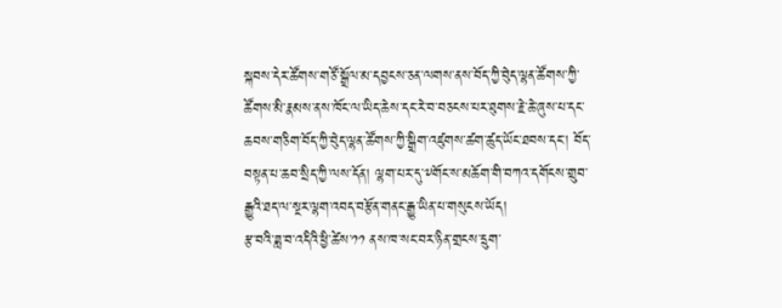སྐབས་དེར་ཚོགས་གཙོ་སྒྲོལ་མ་དབྱངས་ཅན་ལགས་ནས་བོད་ཀྱི་བེུད་ལྷན་ཚོགས་ཀྱི་ཚོགས་མི་རྣམས་ནས་ཁོང་ལ་ཡིད་ཆེས་དང་རེ་བ་བཅངས་པར་ཐུགས་རྗེ་ཆེ་ཞུས་པ་དང་ཆབས་གཅིག་བོད་ཀྱི་བེུད་ལྷན་ཚོགས་ཀྱི་སྒྲིག་འཛུགས་ཚག་ཚུད་ཡོང་ཐབས་དང་། བོད་བསྟན་པ་ཆབ་སྲིད་ཀྱི་ལས་དོན། ལྷག་པར་དུ་༸གོང་ས་མཆོག་གི་བཀའ་དགོངས་གྲུབ་རྒྱུའི་ཐད་ལ་སྔར་ལྷག་འབད་བརྩོན་གནང་རྒྱུ་ཡིན་པ་གསུངས་ཡོད།
རྩ་བའི་ཟླ་བ་འདིའི་ཕྱི་ཚེས་༡༡ ནས་ཁ་སང་བར་ཉིན་གྲངས་དྲུག་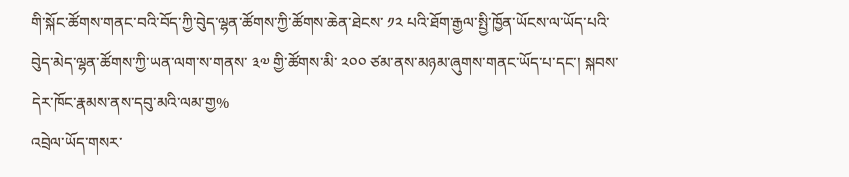གི་སྐོང་ཚོགས་གནང་བའི་བོད་ཀྱི་བེུད་ལྷན་ཚོགས་ཀྱི་ཚོགས་ཆེན་ཐེངས་ ༡༢ པའི་ཐོག་རྒྱལ་སྤྱི་ཁྱོན་ཡོངས་ལ་ཡོད་པའི་བེུད་མེད་ལྷན་ཚོགས་ཀྱི་ཡན་ལག་ས་གནས་ ༣༧ གྱི་ཚོགས་མི་ ༢༠༠ ཙམ་ནས་མཉམ་ཞུགས་གནང་ཡོད་པ་དང་། སྐབས་དེར་ཁོང་རྣམས་ནས་དབུ་མའི་ལམ་གྱ%
འབྲེལ་ཡོད་གསར་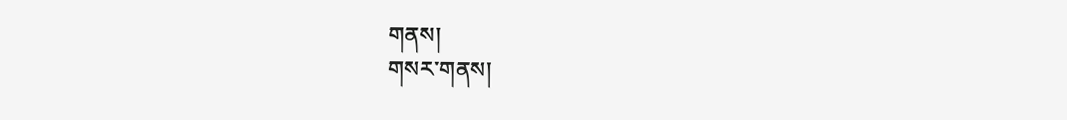གནས།
གསར་གནས།